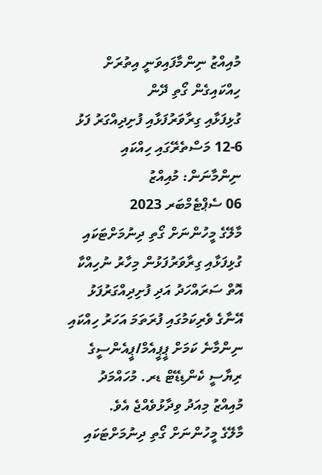މުއިއްޒު ނިންމާފައިވަނީ އިތުރަށް ހިއްކައިގެން ގޯތި ދޭން
ގުޅިފަޅާއި ގިރާވަރުފަޅާއި ފުށިދިއްގަރު ފަޅު 6-12 މަސްތެރޭގައި ހިއްކައި ނިންމާނަން: މުއިއްޒު
06 ސެޕްޓެމްބަރ 2023
މާލޭގެ މީހުންނަށް ގޯތި ދިނުމަށްޓަކައި ގުޅިފަޅާއި ގިރާވަރުފަޅުން މިހާރު ނުހިއްކާ އޮތް ސަރައްހަދު އަދި ފުށިދިއްގަރުފަޅު އޭނާގެ ވެރިކަމުގައި ފުރަތަމަ އަހަރު ހިއްކައި ނިންމާނެ ކަމަށް ޕީޕީއެމް/ޕީއެންސީގެ ރިޔާސީ ކެންޑިޑޭޓް ޑރ. މުހައްމަދު މުއިއްޒު މިއަދު ވިދާޅުވެއްޖެ އެވެ.
މާލޭގެ މީހުންނަށް ގޯތި ދިނުމަށްޓަކައި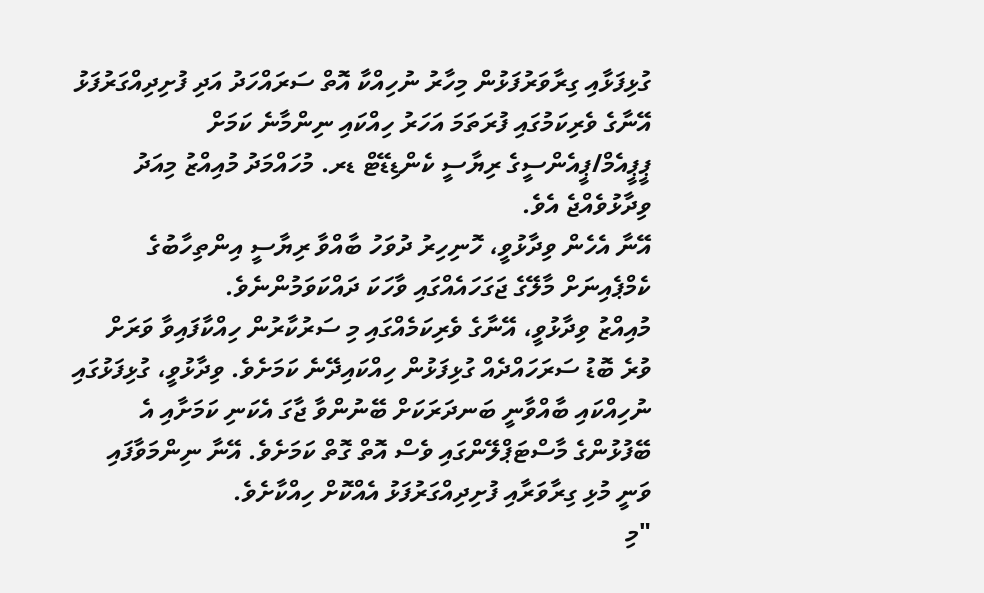ގުޅިފަޅާއި ގިރާވަރުފަޅުން މިހާރު ނުހިއްކާ އޮތް ސަރައްހަދު އަދި ފުށިދިއްގަރުފަޅު އޭނާގެ ވެރިކަމުގައި ފުރަތަމަ އަހަރު ހިއްކައި ނިންމާނެ ކަމަށް ޕީޕީއެމް/ޕީއެންސީގެ ރިޔާސީ ކެންޑިޑޭޓް ޑރ. މުހައްމަދު މުއިއްޒު މިއަދު ވިދާޅުވެއްޖެ އެވެ.
އޭނާ އެހެން ވިދާޅުވީ، ހޮނިހިރު ދުވަހު ބާއްވާ ރިޔާސީ އިންތިހާބުގެ ކެމްޕެއިނަށް މާލޭގެ ޖަގަހައެއްގައި ވާހަކަ ދައްކަވަމުންނެވެ.
މުއިއްޒު ވިދާޅުވީ، އޭނާގެ ވެރިކަމެއްގައި މި ސަރުކާރުން ހިއްކާފައިވާ ވަރަށް ވުރެ ބޮޑު ސަރަހައްދެއް ގުޅިފަޅުން ހިއްކައިދޭނެ ކަމަށެވެ. ވިދާޅުވީ، ގުޅިފަޅުގައި ނުހިއްކައި ބާއްވާނީ ބަނދަރަކަށް ބޭނުންވާ ޖާގަ އެކަނި ކަމަށާއި އެ ބޭފުޅުންގެ މާސްޓަޕްލޭންގައި ވެސް އޮތް ގޮތް ކަމަށެވެ. އޭނާ ނިންމަވާފައި ވަނީ މުޅި ގިރާވަރާއި ފުށިދިއްގަރުފަޅު އެއްކޮށް ހިއްކާށެވެ.
"މި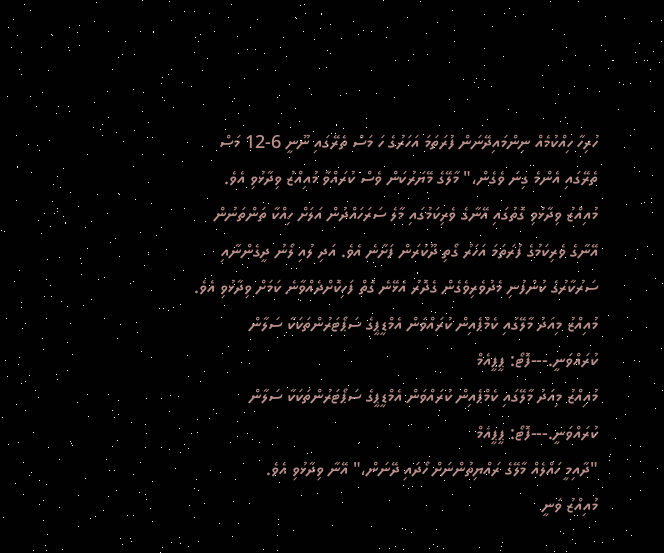ހުރިހާ ހިއްކުމެއް ނިންމައިދޭނަން ފުރަތަމަ އަހަރުގެ ހަ މަސް ތެރޭގައި ނޫނީ 6-12 މަސް ތެރޭގައި އެންމެ ގިނަ ވެގެން،" މާލޭގެ މޭޔަރުކަން ވެސް ކުރައްވާ މުއިއްޒު ވިދާޅުވި އެވެ.
މުއިއްޒު ވިދާޅުވި ގޮތުގައި އޭނާގެ ވެރިކަމުގައި މާލެ ސަރަހައްދުން އަލަށް ހިއްކާ ތަންތަނުން އޭނާގެ ވެރިކަމުގެ ފުރަތަމަ އަހަރު ގޯތި ދޫކުރަން ފަށާނެ އެވެ. އަދި ލުއި ލޯނު ދީގެންނާއި ސަރުކާރުގެ ކުންފުނި މެދުވެރިވެގެން ގެދޮރު އެޅޭނެ ގޮތް ފަހިކޮށްދެއްވާނެ ކަމަށް ވިދާޅުވި އެވެ.
މުއިއްޒު މިއަދު މާލޭގައި ކެމްޕެއިން ކުރައްވަން އެމްޑީޕީގެ ސަޕޯޓަރުންތަކަކާ ސަލާން ކުރައްވަނީ.---ފޮޓޯ: ޕީޕީއެމް
މުއިއްޒު މިއަދު މާލޭގައި ކެމްޕެއިން ކުރައްވަން އެމްޑީޕީގެ ސަޕޯޓަރުންތަކަކާ ސަލާން ކުރައްވަނީ.---ފޮޓޯ: ޕީޕީއެމް
"ދާއިމީ ހައްލެއް މާލޭގެ ރައްޔިތުންނަށް ހޯދައި ދޭނަން،" އޭނާ ވިދާޅުވި އެވެ.
މުއިއްޒު ވަނީ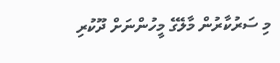މި ސަރުކާރުން މާލޭގެ މީހުންނަށް ދޫކުރި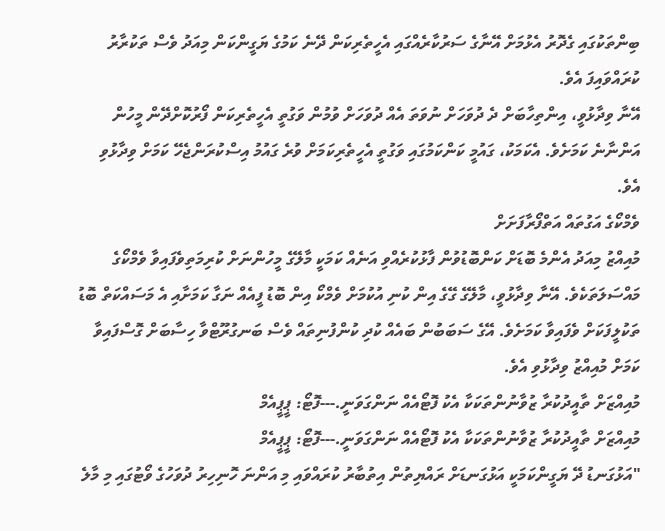ބިންތަކުގައި ގެދޮރު އެޅުމަށް އޭނާގެ ސަރުކާރެއްގައި އެހީތެރިކަން ދޭނެ ކަމުގެ ޔަގީންކަން މިއަދު ވެސް ތަކުރާރު ކުރައްވައިފަ އެވެ.
އޭނާ ވިދާޅުވީ، އިންތިހާބަށް ދެ ދުވަހަށް ނުވަތަ އެއް ދުވަހަށް ވުމުން ވަގުތީ އެހީތެރިކަން ފޯރުކޮށްދޭން މީހުން އަންނާނެ ކަމަށެވެ. އެކަމަކު، ގައުމީ ކަންކަމުގައި ވަގުތީ އެހީތެރިކަމަށް ވުރެ ގައުމު އިސްކުރަންޖެހޭ ކަމަށް ވިދާޅުވި އެވެ.
ވެމްކޯގެ އަގުތައް އަތްފޯރާފަށަށް
މުއިއްޒު މިއަދު އެންމެ ބޮޑަށް ކަންބޮޑުވުން ފާޅުކުރެއްވި އަނެއް ކަމަކީ މާލޭގެ މީހުންނަށް ކުރިމަތިވެފައިވާ ވެމްކޯގެ މައްސަލަތަކެވެ. އޭނާ ވިދާޅުވީ، މާލޭގެ ގޭގެ އިން ކުނި އުކުމަށް ވެމްކޯ އިން ބޮޑު ފީއެއް ނަގާ ކަމަށާއި އެ މަސައްކަތް ބޮޑު ތަކުލީފަކަށް ވެފައިވާ ކަމަށެވެ. އޭގެ ސަބަބުން ބައެއް ކުދި ކުންފުނިތައް ވެސް ބަނގުރޫޓްވާ ހިސާބަށް ގޮސްފައިވާ ކަމަށް މުއިއްޒު ވިދާޅުވި އެވެ.
މުއިއްޒަށް ތާއީދުކުރާ ޒުވާނުންތަކަކާ އެކު ފޮޓޯއެއް ނަންގަވަނީ.---ފޮޓޯ: ޕީޕީއެމް
މުއިއްޒަށް ތާއީދުކުރާ ޒުވާނުންތަކަކާ އެކު ފޮޓޯއެއް ނަންގަވަނީ.---ފޮޓޯ: ޕީޕީއެމް
"އަޅުގަނޑު ދޭ ޔަގީންކަމަކީ އަޅުގަނޑަށް ރައްޔިތުން އިތުބާރު ކުރައްވައި މި އަންނަ ހޮނިހިރު ދުވަހުގެ ވޯޓުގައި މި މާލެ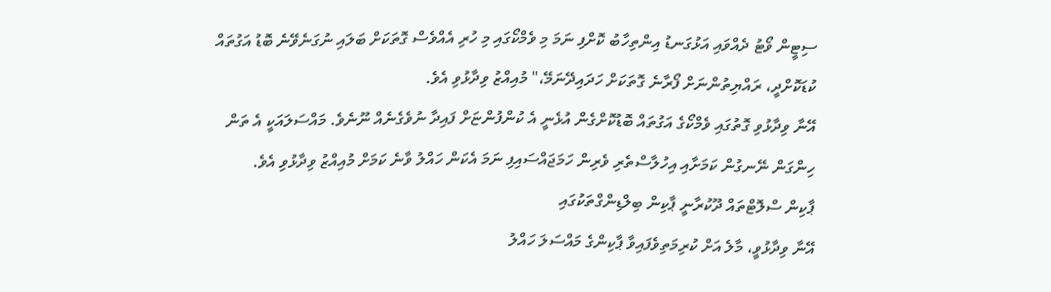ސިޓީން ވޯޓު ދެއްވައި އަޅުގަނޑު އިންތިހާބު ކޮށްފި ނަމަ މި ވެމްކޯގައި މި ހުރި އެއްވެސް ގޮތަކަށް ބަލައި ނުގަނެވޭނެ ބޮޑު އަގުތައް ކުޑަކޮށްދީ، ރައްޔިތުންނަށް ފޯރާނެ ގޮތަކަށް ހަދައިދޭނަމޭ،" މުއިއްޒު ވިދާޅުވި އެވެ.
އޭނާ ވިދާޅުވި ގޮތުގައި ވެމްކޯގެ އަގުތައް ބޮޑުކޮށްގެން އުޅެނީ އެ ކުންފުންޏަށް ފައިދާ ނުވެގެނެއް ނޫނެވެ. މައްސަލައަކީ އެ ތަން ހިންގަން ނޭނގުން ކަމަށާއި އިހުލާސްތެރި ވެރިން ހަމަޖައްސައިފި ނަމަ އެކަން ހައްލު ވާނެ ކަމަށް މުއިއްޒު ވިދާޅުވި އެވެ.
ޕާކިން ސްލޮޓްތައް ދޫކުރާނީ ޕާކިން ބިލްޑިންގްތަކުގައި
އޭނާ ވިދާޅުވީ، މާލެ އަށް ކުރިމަތިވެފައިވާ ޕާކިންގެ މައްސަލަ ހައްލު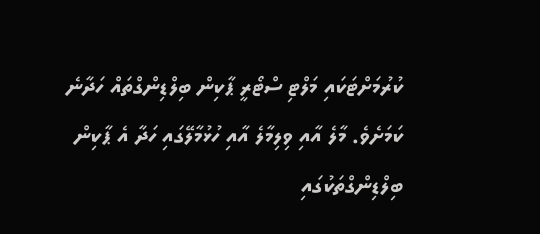ކުރުމަށްޓަކައި މަލްޓި ސްޓޯރީ ޕާކިން ބިލްޑިންގްތައް ހަދާނެ ކަމަށެވެ. މާލެ އާއި ވިލިމާލެ އާއި ހުޅުމާލޭގައި ހަދާ އެ ޕާކިން ބިލްޑިންގްތަކުގައި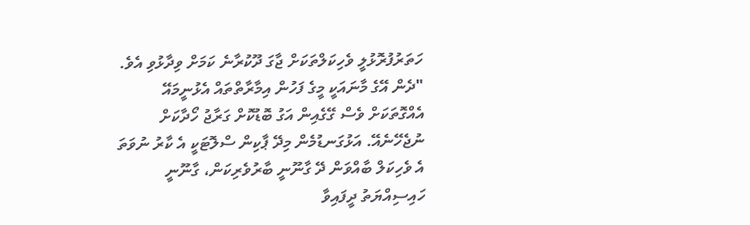ހަތަރުފުރޮޅުލީ ވެހިކަލްތަކަށް ޖާގަ ދޫކުރާނެ ކަމަށް ވިދާޅުވި އެވެ.
"ދެން އޭގެ މާނައަކީ މީގެ ފަހުން އިމާރާތްތައް އެޅުނީމައޭ އެއްގޮތަކަށް ވެސް ގޭގެއިން އަގު ބޮޑުކޮށް ގަރާޖު ހޯދާކަށް ނުޖެހޭނެއޭ. އަޅުގަނޑުމެން މިދޭ ޕާކިން ސްލޮޓަކީ އެ ކާރު ނުވަތަ އެ ވެހިކަލް ބާއްވަން ދޭ ގާނޫނީ ބާރުވެރިކަން، ގާނޫނީ ހައިސިއްޔަތު ދީފައިވާ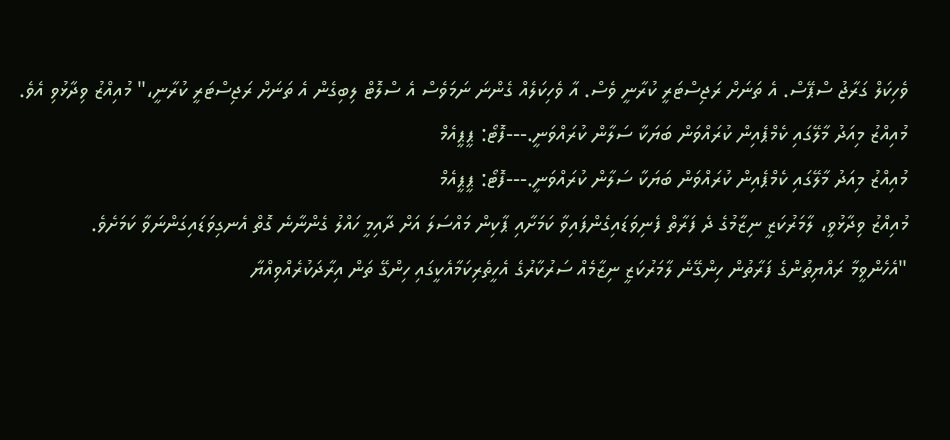ވެހިކަލް ގަރާޖު ސްޕޭސް. އެ ތަނަށް ރަޖިސްޓަރީ ކުރާނީ ވެސް. އާ ވެހިކަލެއް ގެންނަ ނަމަވެސް އެ ސްލޮޓް ލިބިގެން އެ ތަނަށް ރަޖިސްޓަރީ ކުރާނީ،" މުއިއްޒު ވިދާޅުވި އެވެ.
މުއިއްޒު މިއަދު މާލޭގައި ކެމްޕެއިން ކުރައްވަން ބަޔަކާ ސަލާން ކުރައްވަނީ.---ފޮޓޯ: ޕީޕީއެމް
މުއިއްޒު މިއަދު މާލޭގައި ކެމްޕެއިން ކުރައްވަން ބަޔަކާ ސަލާން ކުރައްވަނީ.---ފޮޓޯ: ޕީޕީއެމް
މުއިއްޒު ވިދާޅުވީ، ލާމަރުކަޒީ ނިޒާމުގެ ދެ ފަރާތް ފެނިވަޑައިގެންފައިވާ ކަމަށާއި ޕާކިން މައްސަލަ އަށް ދާއިމީ ހައްލު ގެންނާނެ ގޮތް އެނގިވަޑައިގަންނަވާ ކަމަށެވެ.
"އެހެންވީމާ ރައްޔިތުންގެ ފަރާތުން ހިންގޭނެ ލާމަރުކަޒީ ނިޒާމެއް ސަރުކާރުގެ އެހީތެރިކަމާއެކީގައި ހިންގޭ ތަން އިރާދަކުރެއްވިއްޔާ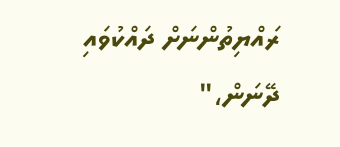ރައްޔިތުންނަށް ދައްކުވައި ދޭނަން،"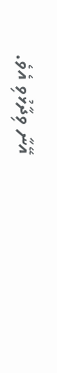އޭނާ ވިދާޅުވި އެވެ.